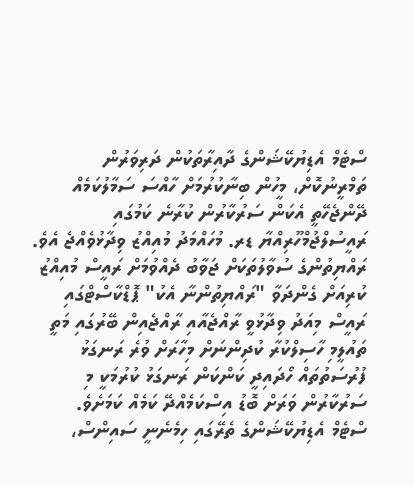ސްޓެމް އެޑިޔުކޭޝަންގެ ދާއިރާތަކުން ދަރިވަރުން ތަމްރީނުކޮށް، މީހުން ބިނާކުރުމަށް ހާއްސަ ސަމާލުކަމެއް ދޭންޖެހޭތީ އެކަން ސަރުކާރުން ކުރާނެ ކަމުގައި ރައީސުލްޖުމްހޫރިއްޔާ ޑރ. މުހައްމަދު މުއިއްޒު ވިދާޅުވެއްޖެ އެވެ.
ރައްޔިތުންގެ ސުވާލުތަކަށް ޖަވާބު ދެއްވުމަށް ރައީސް މުއިއްޒު ކުރިއަށް ގެންދަވާ "ރައްޔިތުންނާ އެކު" ޕޮޑްކާސްޓްގައި ރައީސް މިއަދު ވިދާޅުވީ ރާއްޖެއާއި ރާއްޖެއިން ބޭރުގައި މަތީ ތައުލީމި ހާސިލްކުރާ ކުދިންނަށް މިހާރަށް ވުރެ ރަނގަޅު ފުރުސަތުތައް ހޯދައިދީ ކަންކަން ރަނގަޅު ކުރުމަކީ މި ސަރުކާރުން ވަރަށް ބޮޑު އިސްކަމެއްދޭ ކަމެއް ކަމަށެވެ.
ސްޓެމް އެޑިޔުކޭޝަންގެ ތެރޭގައި ހިމެނެނީ ސައިންސް،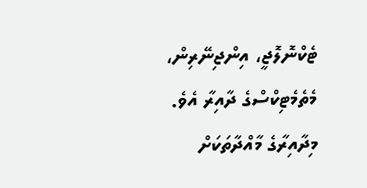ޓެކްނޮލޮޖީ، އިންޖިނޭރިން، މެތެމެޓިކްސްގެ ދާއިރާ އެވެ.
މިދާއިރާގެ މާއްދާތަކަށް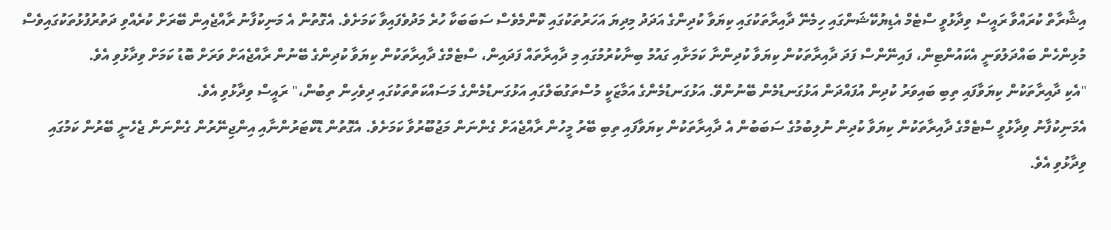އިޝާރާތް ކުރައްވާ ރައީސް ވިދާޅުވީ ސްޓެމް އެޑިޔުކޭޝަންގައި ހިމެނޭ ދާއިރާތަކުގައި ކިޔަވާ ކުދިންގެ އަދަދު މިދިޔަ އަހަރުތަކުގައި ކޮންމެވެސް ސަބަބަކާ ހުރެ މަދުވެފައިވާ ކަމަށެވެ. އެގޮތުން އެ މަނިކުފާނު ރާއްޖެއިން ބޭރަށް ކުރެއްވި ދަތުރުފުޅުތަކުގައިވެސް މުޅިންހެން ބައްދަލުވަނީ އެކައުންޓިން، ފައިނޭންސް ފަދަ ދާއިރާތަކުން ކިޔަވާ ކުދިންނާ ކަމަށާއި ގައުމު ބިނާކުރުމުގައި މި ދާއިރާތައް ފަދައިން، ސްޓެމްގެ ދާއިރާތަކުން ކިޔަވާ ކުދިންގެ ބޭނުން ރާއްޖެއަށް ވަރަށް ބޮޑު ކަމަށް ވިދާޅުވި އެވެ.
"އެކި ދާއިރާތަކުން ކިޔަވާފައި ތިބި ބައިވަރު ކުދިން އުފައްދަން އަޅުގަނޑުމެން ބޭނުންވޭ. އަޅުގަނޑުމެންގެ އަމާޒަކީ މުސްތަގުބަލްގައި އަޅުގަނޑުމެންގެ މަސައްކަތްތަކުގައި ދިވެހިން ތިބުން،" ރައީސް ވިދާޅުވި އެވެ.
އެމަނިކުފާނު ވިދާޅުވީ ސްޓެމްގެ ދާއިރާތަކުން ކިޔަވާ ކުދިން ނުލިބުމުގެ ސަބަބުން އެ ދާއިރާތަކުން ކިޔަވާފައި ތިބި ބޭރު މީހުން ރާއްޖެއަށް ގެންނަން މަޖުބޫރުވާ ކަމަށެވެ. އެގޮތުން ޑޮކްޓަރުންނާއި އިންޖިނޭރުން ގެންނަން ޖެހެނީ ބޭރުން ކަމުގައި ވިދާޅުވި އެވެ.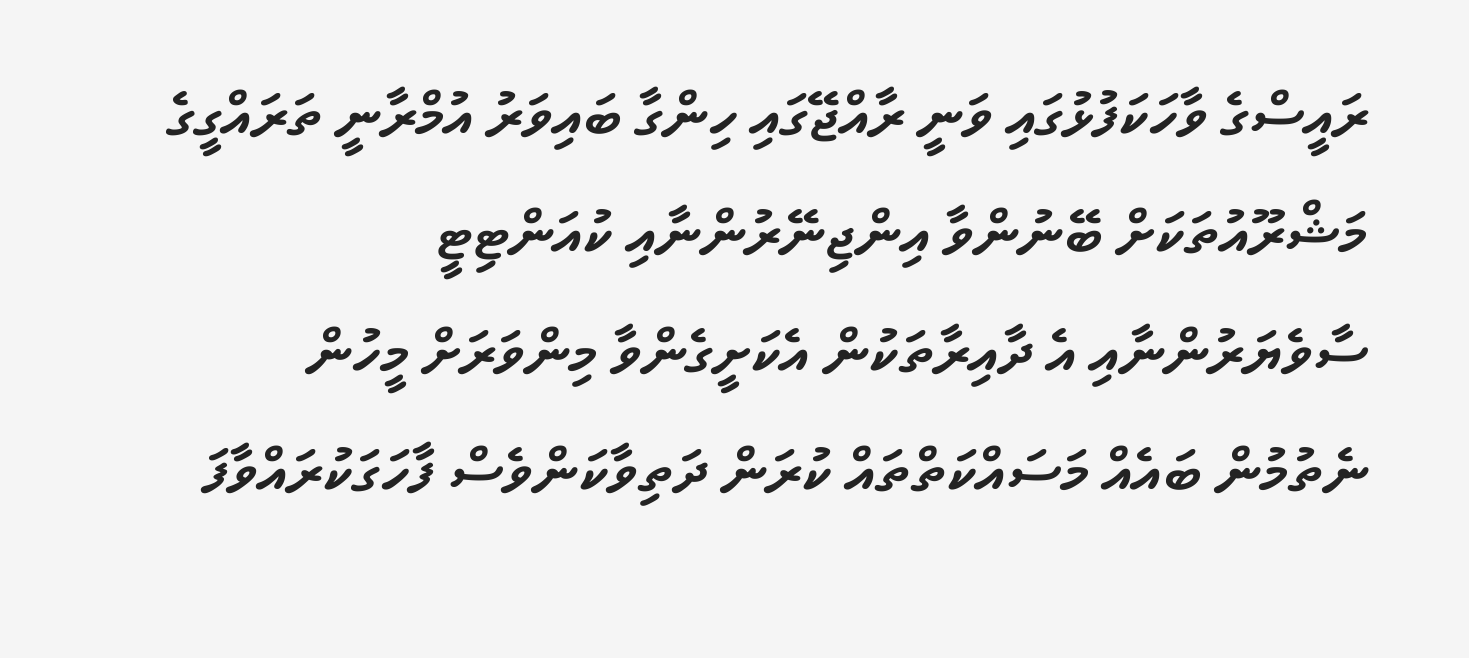ރައީސްގެ ވާހަކަފުޅުގައި ވަނީ ރާއްޖޭގައި ހިންގާ ބައިވަރު އުމްރާނީ ތަރައްގީގެ މަޝްރޫއުތަކަށް ބޭނުންވާ އިންޖިނޭރުންނާއި ކުއަންޓިޓީ ސާވެޔަރުންނާއި އެ ދާއިރާތަކުން އެކަށީގެންވާ މިންވަރަށް މީހުން ނެތުމުން ބައެއް މަސައްކަތްތައް ކުރަން ދަތިވާކަންވެސް ފާހަގަކުރައްވާފަ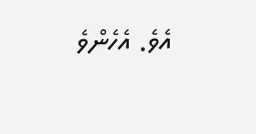އެވެ. އެހެންވެ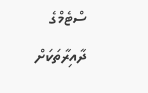ސްޓެމްގެ ދާއިރާތަކަށް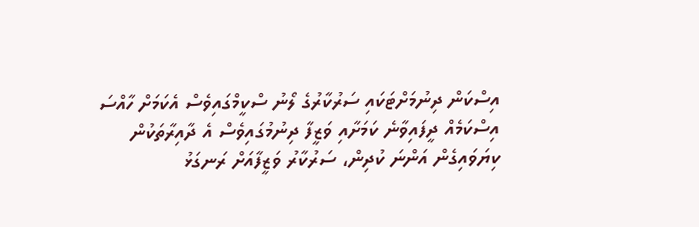އިސްކަން ދިނުމަށްޓަކައި ސަރުކާރުގެ ލޯނު ސްކީމްގައިވެސް އެކަމަށް ހާއްސަ އިސްކަމެއް ދީފައިވާނެ ކަމަށާއި ވަޒީފާ ދިނުމުގައިވެސް އެ ދާއިރާތަކުން ކިޔަވައިގެން އަންނަ ކުދިން، ސަރުކާރު ވަޒީފާއަށް ރަނގަޅު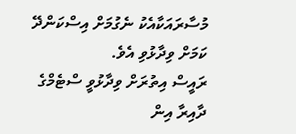މުސާރައަކާއެކު ނެގުމަށް އިސްކަންދޭ ކަމަށް ވިދާޅުވި އެވެ.
ރައީސް އިތުރަށް ވިދާޅުވީ ސްޓެމްގެ ދާއިރާ އިން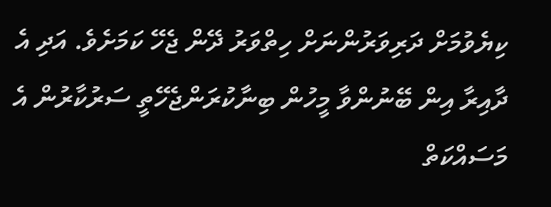ކިޔެވުމަށް ދަރިވަރުންނަށް ހިތްވަރު ދޭން ޖެހޭ ކަމަށެވެ. އަދި އެ ދާއިރާ އިން ބޭނުންވާ މީހުން ބިނާކުރަންޖެހޭތީ ސަރުކާރުން އެ މަސައްކަތް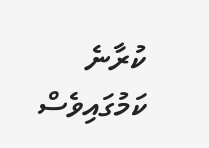ކުރާނެ ކަމުގައިވެސް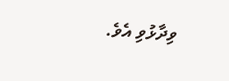ވިދާޅުވި އެވެ.